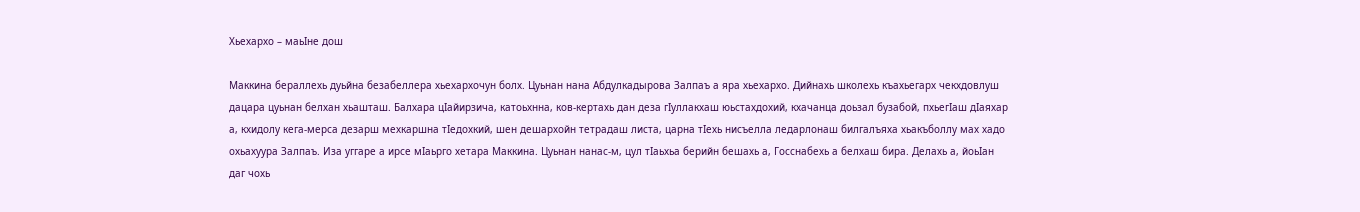Хьехархо – маьIне дош

Маккина бераллехь дуьйна безабеллера хьехархочун болх. Цуьнан нана Абдулкадырова Залпаъ а яра хьехархо. Дийнахь школехь къахьегарх чекхдовлуш дацара цуьнан белхан хьашташ. Балхара цIайирзича, катоьхнна, ков-кертахь дан деза гIуллакхаш юьстахдохий, кхачанца доьзал бузабой, пхьегIаш дIаяхар а, кхидолу кега-мерса дезарш мехкаршна тIедохкий, шен дешархойн тетрадаш листа, царна тIехь нисъелла ледарлонаш билгалъяха хьакъболлу мах хадо охьахуура Залпаъ. Иза уггаре а ирсе мIаьрго хетара Маккина. Цуьнан нанас-м, цул тIаьхьа берийн бешахь а, Госснабехь а белхаш бира. Делахь а, йоьIан даг чохь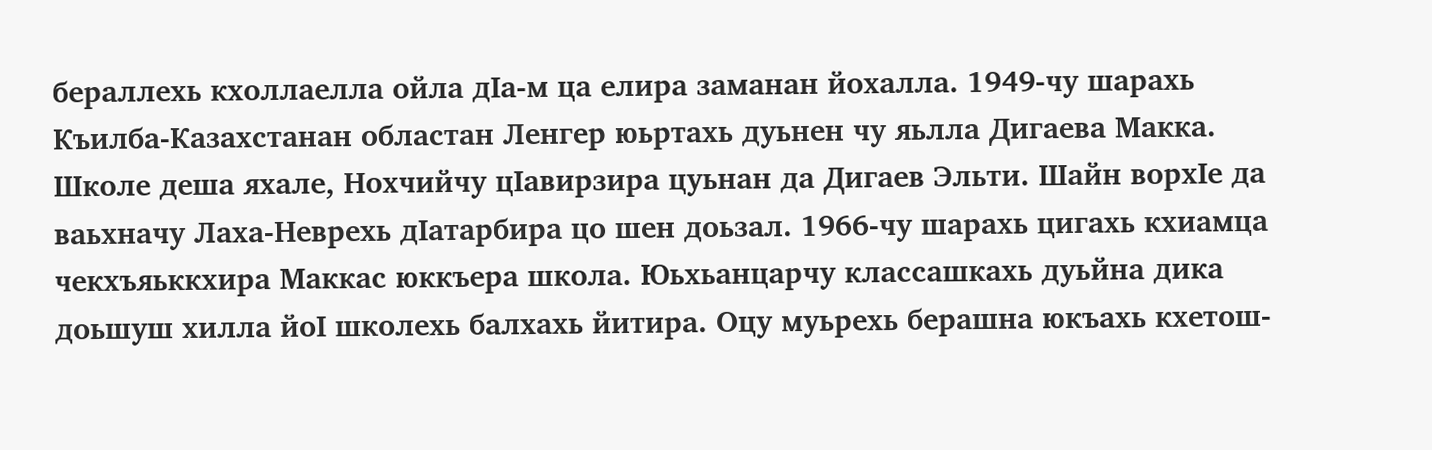бераллехь кхоллаелла ойла дIа-м ца елира заманан йохалла. 1949-чу шарахь Къилба-Казахстанан областан Ленгер юьртахь дуьнен чу яьлла Дигаева Макка. Школе деша яхале, Нохчийчу цIавирзира цуьнан да Дигаев Эльти. Шайн ворхIе да ваьхначу Лаха-Неврехь дIатарбира цо шен доьзал. 1966-чу шарахь цигахь кхиамца чекхъяьккхира Маккас юккъера школа. Юьхьанцарчу классашкахь дуьйна дика доьшуш хилла йоI школехь балхахь йитира. Оцу муьрехь берашна юкъахь кхетош-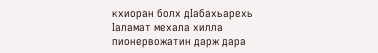кхиоран болх дIабахьарехь Iаламат мехала хилла пионервожатин дарж дара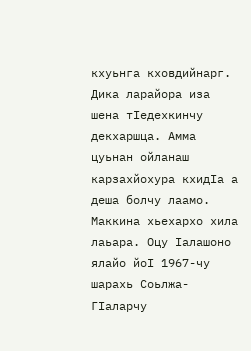кхуьнга кховдийнарг. Дика ларайора иза шена тIедехкинчу декхаршца. Амма цуьнан ойланаш карзахйохура кхидIа а деша болчу лаамо. Маккина хьехархо хила лаьара. Оцу Iалашоно ялайо йоI 1967-чу шарахь Соьлжа-ГIаларчу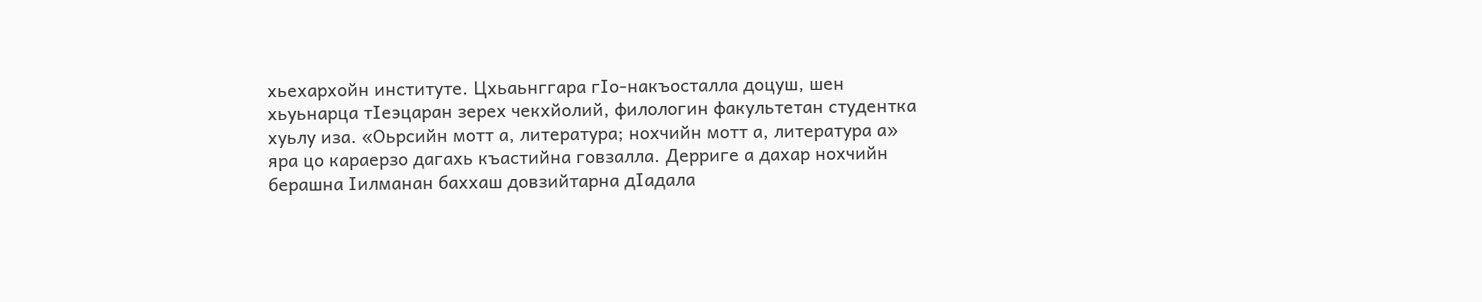хьехархойн институте. Цхьаьнггара гIо-накъосталла доцуш, шен хьуьнарца тIеэцаран зерех чекхйолий, филологин факультетан студентка хуьлу иза. «Оьрсийн мотт а, литература; нохчийн мотт а, литература а» яра цо караерзо дагахь къастийна говзалла. Дерриге а дахар нохчийн берашна Iилманан баххаш довзийтарна дIадала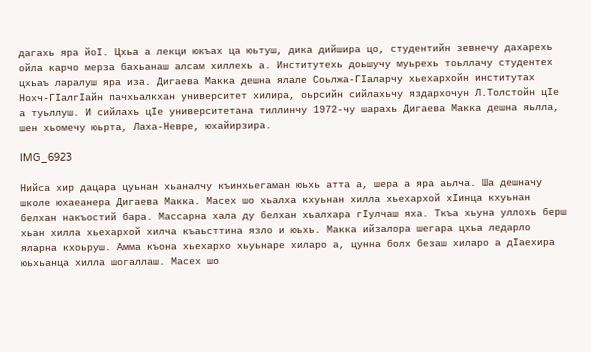дагахь яра йоI. Цхьа а лекци юкъах ца юьтуш, дика дийшира цо, студентийн зевнечу дахарехь ойла карчо мерза бахьанаш алсам хиллехь а. Институтехь доьшучу муьрехь тоьллачу студентех цхьаъ ларалуш яра иза. Дигаева Макка дешна ялале Соьлжа-ГIаларчу хьехархойн институтах Нохч-ГIалгIайн пачхьалкхан университет хилира, оьрсийн сийлахьчу яздархочун Л.Толстойн цIе а туьллуш. И сийлахь цIе университетана тиллинчу 1972-чу шарахь Дигаева Макка дешна яьлла, шен хьомечу юьрта, Лаха-Невре, юхайирзира.

IMG_6923

Нийса хир дацара цуьнан хьаналчу къинхьегаман юьхь атта а, шера а яра аьлча. Ша дешначу школе юхаеанера Дигаева Макка. Масех шо хьалха кхуьнан хилла хьехархой хIинца кхуьнан белхан накъостий бара. Массарна хала ду белхан хьалхара гIулчаш яха. Ткъа хьуна уллохь берш хьан хилла хьехархой хилча къаьсттина язло и юьхь. Макка ийзалора шегара цхьа ледарло яларна кхоьруш. Амма къона хьехархо хьуьнаре хиларо а, цунна болх безаш хиларо а дIаехира юьхьанца хилла шогаллаш. Масех шо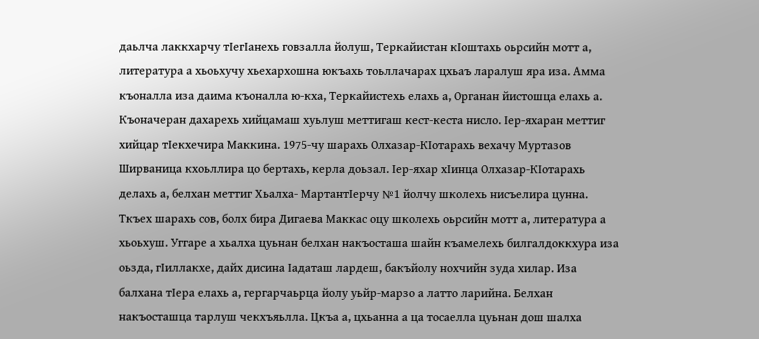даьлча лаккхарчу тIегIанехь говзалла йолуш, Теркайистан кIоштахь оьрсийн мотт а, литература а хьоьхучу хьехархошна юкъахь тоьллачарах цхьаъ ларалуш яра иза. Амма къоналла иза даима къоналла ю-кха, Теркайистехь елахь а, Органан йистошца елахь а. Къоначеран дахарехь хийцамаш хуьлуш меттигаш кест-кеста нисло. Iер-яхаран меттиг хийцар тIекхечира Маккина. 1975-чу шарахь Олхазар-КIотарахь вехачу Муртазов Ширваница кхоьллира цо бертахь, керла доьзал. Iер-яхар хIинца Олхазар-КIотарахь делахь а, белхан меттиг Хьалха- МартантIерчу №1 йолчу школехь нисъелира цунна. Ткъех шарахь сов, болх бира Дигаева Маккас оцу школехь оьрсийн мотт а, литература а хьоьхуш. Уггаре а хьалха цуьнан белхан накъосташа шайн къамелехь билгалдоккхура иза оьзда, гIиллакхе, дайх дисина Iадаташ лардеш, бакъйолу нохчийн зуда хилар. Иза балхана тIера елахь а, гергарчаьрца йолу уьйр-марзо а латто ларийна. Белхан накъосташца тарлуш чекхъяьлла. Цкъа а, цхьанна а ца тосаелла цуьнан дош шалха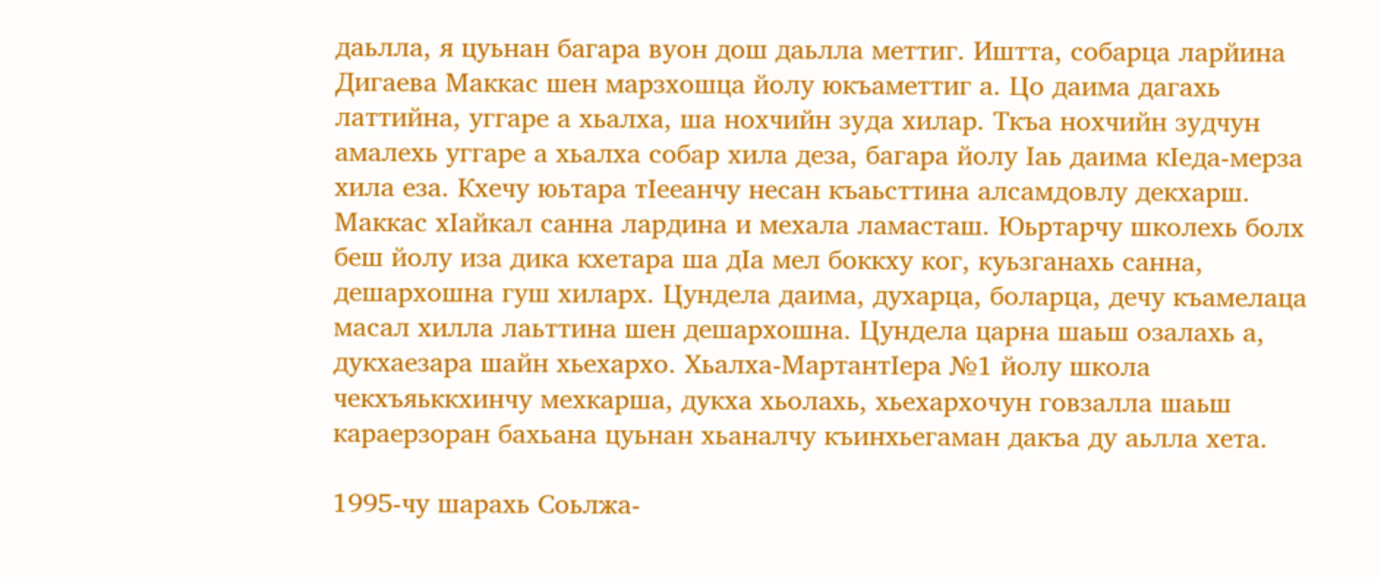даьлла, я цуьнан багара вуон дош даьлла меттиг. Иштта, собарца ларйина Дигаева Маккас шен марзхошца йолу юкъаметтиг а. Цо даима дагахь латтийна, уггаре а хьалха, ша нохчийн зуда хилар. Ткъа нохчийн зудчун амалехь уггаре а хьалха собар хила деза, багара йолу Iаь даима кIеда-мерза хила еза. Кхечу юьтара тIееанчу несан къаьсттина алсамдовлу декхарш. Маккас хIайкал санна лардина и мехала ламасташ. Юьртарчу школехь болх беш йолу иза дика кхетара ша дIа мел боккху ког, куьзганахь санна, дешархошна гуш хиларх. Цундела даима, духарца, боларца, дечу къамелаца масал хилла лаьттина шен дешархошна. Цундела царна шаьш озалахь а, дукхаезара шайн хьехархо. Хьалха-МартантIера №1 йолу школа чекхъяьккхинчу мехкарша, дукха хьолахь, хьехархочун говзалла шаьш караерзоран бахьана цуьнан хьаналчу къинхьегаман дакъа ду аьлла хета.

1995-чу шарахь Соьлжа-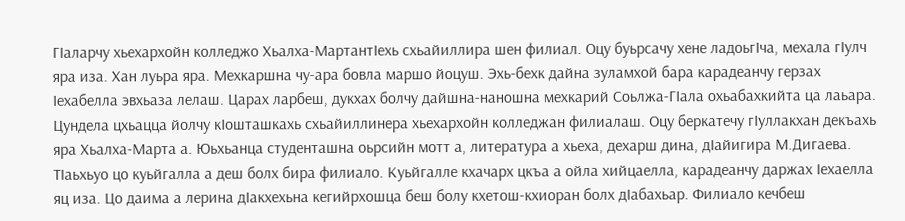ГIаларчу хьехархойн колледжо Хьалха-МартантIехь схьайиллира шен филиал. Оцу буьрсачу хене ладоьгIча, мехала гIулч яра иза. Хан луьра яра. Мехкаршна чу-ара бовла маршо йоцуш. Эхь-бехк дайна зуламхой бара карадеанчу герзах Iехабелла эвхьаза лелаш. Царах ларбеш, дукхах болчу дайшна-наношна мехкарий Соьлжа-ГIала охьабахкийта ца лаьара. Цундела цхьацца йолчу кIошташкахь схьайиллинера хьехархойн колледжан филиалаш. Оцу беркатечу гIуллакхан декъахь яра Хьалха-Марта а. Юьхьанца студенташна оьрсийн мотт а, литература а хьеха, дехарш дина, дIайигира М.Дигаева. ТIаьхьуо цо куьйгалла а деш болх бира филиало. Куьйгалле кхачарх цкъа а ойла хийцаелла, карадеанчу даржах Iехаелла яц иза. Цо даима а лерина дIакхехьна кегийрхошца беш болу кхетош-кхиоран болх дIабахьар. Филиало кечбеш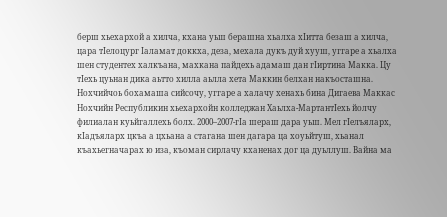берш хьехархой а хилча, кхана уьш берашна хьалха хIитта безаш а хилча, цара тIелоцург Iаламат доккха, деза, мехала дукъ дуй хууш, уггаре а хьалха шен студентех халкъана, махкана пайдехь адамаш дан гIиртина Макка. Цу тIехь цуьнан дика аьтто хилла аьлла хета Маккин белхан накъосташна. Нохчийчоь бохамаша сийсочу, уггаре а халачу хенахь бина Дигаева Маккас Нохчийн Республикин хьехархойн колледжан Хаьлха-МартантIехь йолчу филиалан куьйгаллехь болх. 2000–2007-гIа шераш дара уьш. Мел гIелъяларх, кIадъяларх цкъа а цхьана а стагана шен дагара ца хоуьйтуш, хьанал къахьегначарах ю иза, къоман сирлачу кханенах дог ца дуьллуш. Вайна ма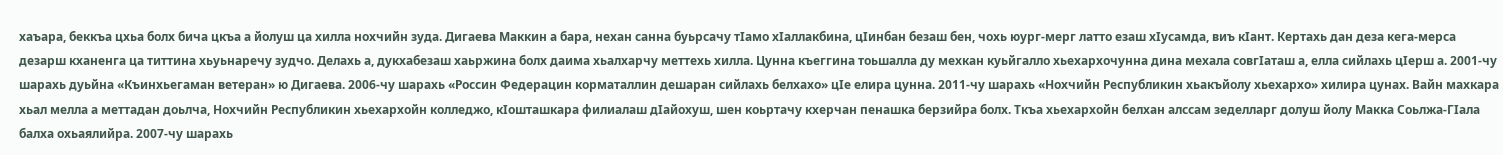хаъара, беккъа цхьа болх бича цкъа а йолуш ца хилла нохчийн зуда. Дигаева Маккин а бара, нехан санна буьрсачу тIамо хIаллакбина, цIинбан безаш бен, чохь юург-мерг латто езаш хIусамда, виъ кIант. Кертахь дан деза кега-мерса дезарш кханенга ца титтина хьуьнаречу зудчо. Делахь а, дукхабезаш хаьржина болх даима хьалхарчу меттехь хилла. Цунна къеггина тоьшалла ду мехкан куьйгалло хьехархочунна дина мехала совгIаташ а, елла сийлахь цIерш а. 2001-чу шарахь дуьйна «Къинхьегаман ветеран» ю Дигаева. 2006-чу шарахь «Россин Федерацин корматаллин дешаран сийлахь белхахо» цIе елира цунна. 2011-чу шарахь «Нохчийн Республикин хьакъйолу хьехархо» хилира цунах. Вайн махкара хьал мелла а меттадан доьлча, Нохчийн Республикин хьехархойн колледжо, кIошташкара филиалаш дIайохуш, шен коьртачу кхерчан пенашка берзийра болх. Ткъа хьехархойн белхан алссам зеделларг долуш йолу Макка Соьлжа-ГIала балха охьаялийра. 2007-чу шарахь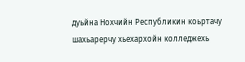дуьйна Нохчийн Республикин коьртачу шахьарерчу хьехархойн колледжехь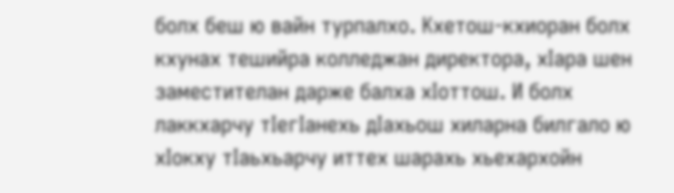болх беш ю вайн турпалхо. Кхетош-кхиоран болх кхунах тешийра колледжан директора, хIара шен заместителан дарже балха хIоттош. И болх лаккхарчу тIегIанехь дIахьош хиларна билгало ю хIокху тIаьхьарчу иттех шарахь хьехархойн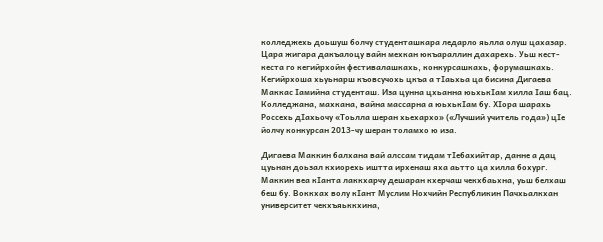колледжехь доьшуш болчу студенташкара ледарло яьлла олуш цахазар. Цара жигара дакъалоцу вайн мехкан юкъараллин дахарехь. Уьш кест-кеста го кегийрхойн фестивалашкахь, конкурсашкахь, форумашкахь. Кегийрхоша хьуьнарш къовсучохь цкъа а тIаьхьа ца бисина Дигаева Маккас Iамийна студенташ. Иза цунна цхьанна юьхькIам хилла Iаш бац. Колледжана, махкана, вайна массарна а юьхькIам бу. ХIора шарахь Россехь дIахьочу «Тоьлла шеран хьехархо» («Лучший учитель года») цIе йолчу конкурсан 2013-чу шеран толамхо ю иза.

Дигаева Маккин балхана вай алссам тидам тIебахийтар, данне а дац цуьнан доьзал кхиорехь иштта ирхенаш яха аьтто ца хилла бохург. Маккин веа кIанта лаккхарчу дешаран кхерчаш чекхбаьхна, уьш белхаш беш бу. Воккхах волу кIант Муслим Нохчийн Республикин Пачхьалкхан университет чекхъяьккхина,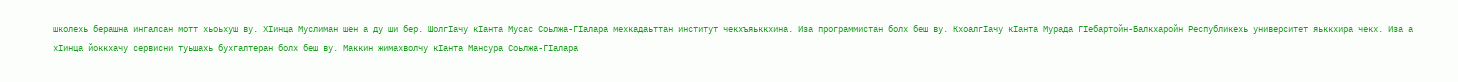школехь берашна ингалсан мотт хьоьхуш ву. ХIинца Муслиман шен а ду ши бер. ШолгIачу кIанта Мусас Соьлжа-ГIалара мехкадаьттан институт чекхъяьккхина. Иза программистан болх беш ву. КхоалгIачу кIанта Мурада ГIебартойн-Балкхаройн Республикехь университет яьккхира чекх. Иза а хIинца йоккхачу сервисни туьшахь бухгалтеран болх беш ву. Маккин жимахволчу кIанта Мансура Соьлжа-ГIалара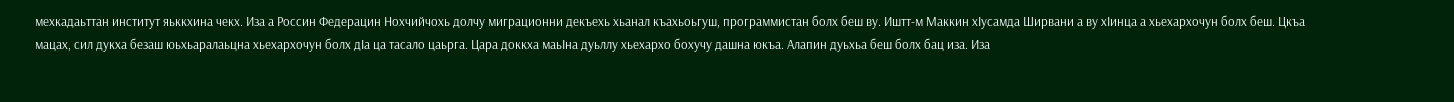мехкадаьттан институт яьккхина чекх. Иза а Россин Федерацин Нохчийчохь долчу миграционни декъехь хьанал къахьоьгуш, программистан болх беш ву. Иштт-м Маккин хIусамда Ширвани а ву хIинца а хьехархочун болх беш. Цкъа мацах, сил дукха безаш юьхьаралаьцна хьехархочун болх дIа ца тасало цаьрга. Цара доккха маьIна дуьллу хьехархо бохучу дашна юкъа. Алапин дуьхьа беш болх бац иза. Иза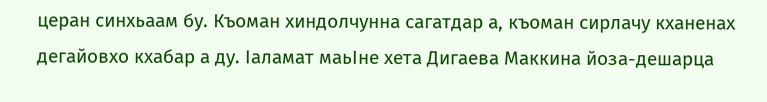церан синхьаам бу. Къоман хиндолчунна сагатдар а, къоман сирлачу кханенах дегайовхо кхабар а ду. Iаламат маьIне хета Дигаева Маккина йоза-дешарца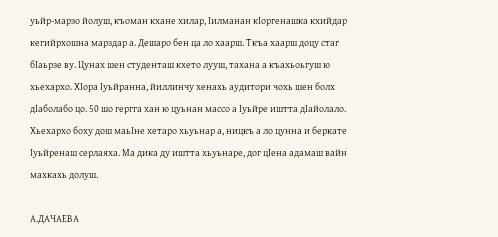уьйр-марзо йолуш, къоман кхане хилар, Iилманан кIоргенашка кхийдар кегийрхошна марздар а. Дешаро бен ца ло хаарш. Ткъа хаарш доцу стаг бIаьрзе ву. Цунах шен студенташ кхето лууш, тахана а къахьоьгуш ю хьехархо. ХIора Iуьйранна, йиллинчу хенахь аудитори чохь шен болх дIаболабо цо. 50 шо гергга хан ю цуьнан массо а Iуьйре иштта дIайолало. Хьехархо боху дош маьIне хетаро хьуьнар а, ницкъ а ло цунна и беркате Iуьйренаш серлаяха. Ма дика ду иштта хьуьнаре, дог цIена адамаш вайн махкахь долуш.

А.ДАЧАЕВА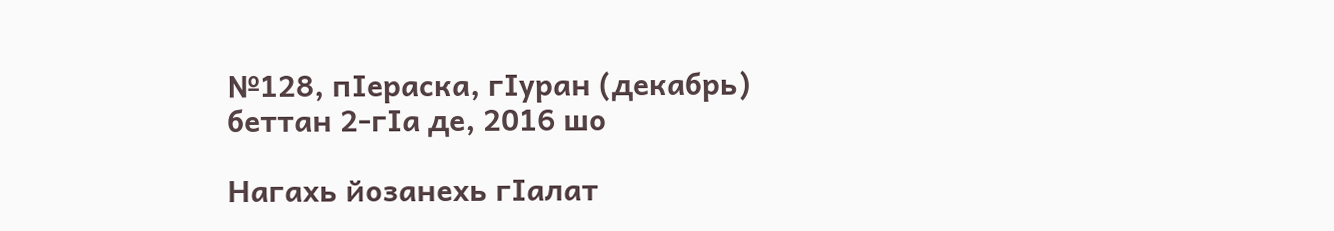№128, пIераска, гIуран (декабрь) беттан 2-гIа де, 2016 шо

Нагахь йозанехь гIалат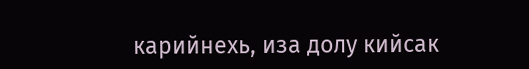карийнехь, иза долу кийсак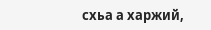схьа а харжий,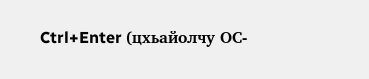Ctrl+Enter (цхьайолчу ОС-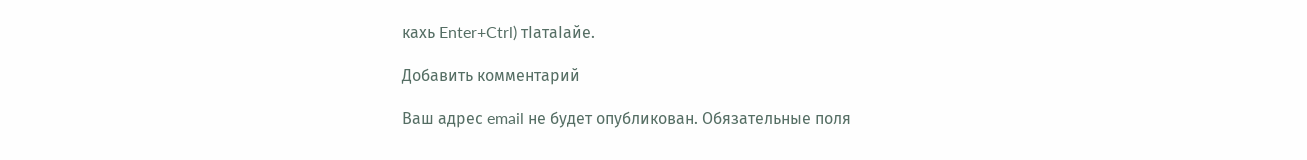кахь Enter+Ctrl) тIатаIайе.

Добавить комментарий

Ваш адрес email не будет опубликован. Обязательные поля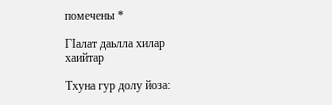помечены *

ГIалат даьлла хилар хаийтар

Тхуна гур долу йоза: